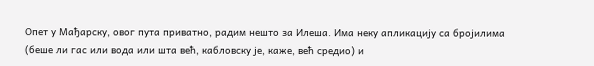Опет у Мађарску, овог пута приватно, радим нешто за Илеша. Има неку апликацију са бројилима (беше ли гас или вода или шта већ, кабловску је, каже, већ средио) и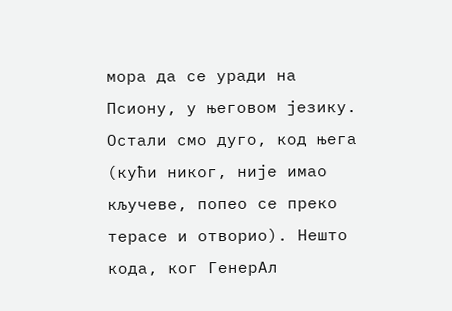мора да се уради на Псиону, у његовом језику. Остали смо дуго, код њега (кући никог, није имао кључеве, попео се преко терасе и отворио). Нешто кода, ког ГенерАл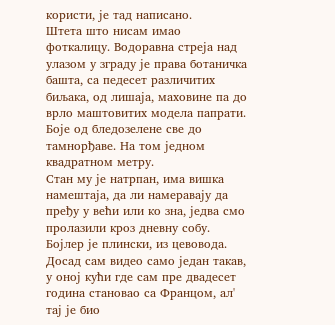користи, је тад написано.
Штета што нисам имао фоткалицу. Водоравна стреја над улазом у зграду је права ботаничка башта, са педесет различитих биљака, од лишаја, маховине па до врло маштовитих модела папрати. Боје од бледозелене све до тамнорђаве. На том једном квадратном метру.
Стан му је натрпан, има вишка намештаја, да ли намеравају да пређу у већи или ко зна, једва смо пролазили кроз дневну собу. Бојлер је плински, из цевовода. Досад сам видео само један такав, у оној кући где сам пре двадесет година становао са Францом, ал' тај је био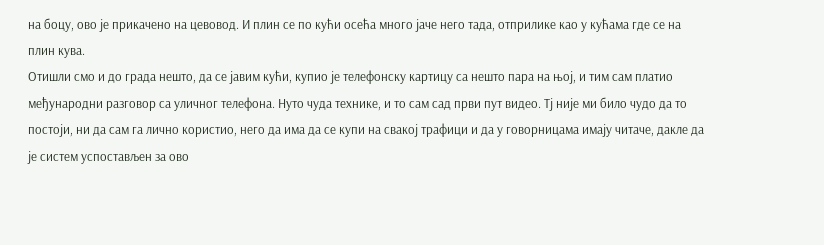на боцу, ово је прикачено на цевовод. И плин се по кући осећа много јаче него тада, отприлике као у кућама где се на плин кува.
Отишли смо и до града нешто, да се јавим кући, купио је телефонску картицу са нешто пара на њој, и тим сам платио међународни разговор са уличног телефона. Нуто чуда технике, и то сам сад први пут видео. Тј није ми било чудо да то постоји, ни да сам га лично користио, него да има да се купи на свакој трафици и да у говорницама имају читаче, дакле да је систем успостављен за ово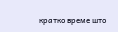кратко време што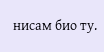нисам био ту.